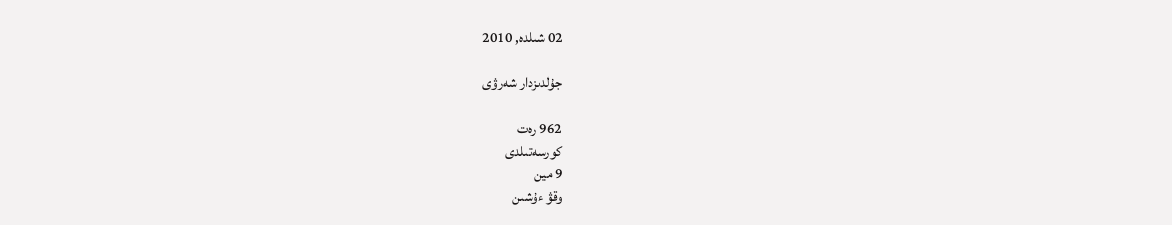02 شىلدە, 2010

جۇلدىزدار شەرۋى

962 رەت
كورسەتىلدى
9 مين
وقۋ ءۇشىن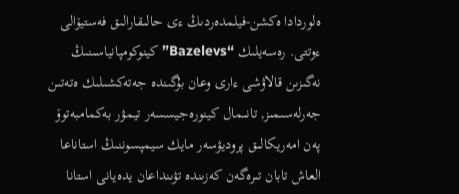ەلوردادا ەكشن-فيلمدەردىڭ ءى حالىقارالىق فەستيۆالى ءوتتى. رەسەيلىك “Bazelevs” كينوكومپانياسىنىڭ نەگىزىن قالاۋشى ءارى وعان بۇگىندە جەتەكشىلىك ەتەتىن جەرلەسىمىز, تانىمال كينورەجيسسەر تيمۋر بەكمامبەتوۆ پەن امەريكالىق پروديۋسەر مايك سيمپسوننىڭ استاناعا العاش تابان تىرەگەن كەزىندە تۋىنداعان يدەيانى استانا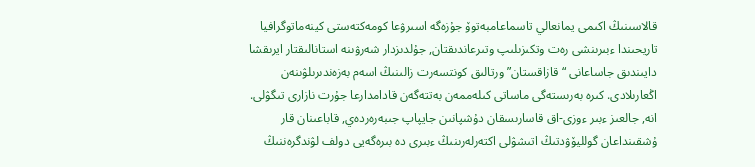قالاسىنىڭ اكىمى يمانعالي تاسماعامبەتوۆ جۇزەگە اسىرۋعا كومەكتەستى كينەماتوگرافيا تاريحىندا ءبىرىنشى رەت وتكىزىلىپ وتىرعاندىقتان, جۇلدىزدار شەرۋىنە استانالىقتار ايرىقشا دايىندىق جاساعانى “قازاقستان” ورتالىق كونتسەرت زالىنىڭ اسەم بەزەندىرىلۋىنەن اڭعارىلادى. كىرە بەرىستەگى ماساتى كىلەممەن بەتتەگەن قادامدارعا جۇرت نازارى تىگۋلى. انە, جالعىز ءبىر ءوزى-اق قاسارىسقان دۇشپانىن جايپاپ جىبەرەردەي, قاباعىنان قار ۇشقىنداعان گولليۆۋدتىڭ اتىشۋلى اكتەرلەرىنىڭ ءبىرى دە بىرەگەيى دولف لۋندگرەننىڭ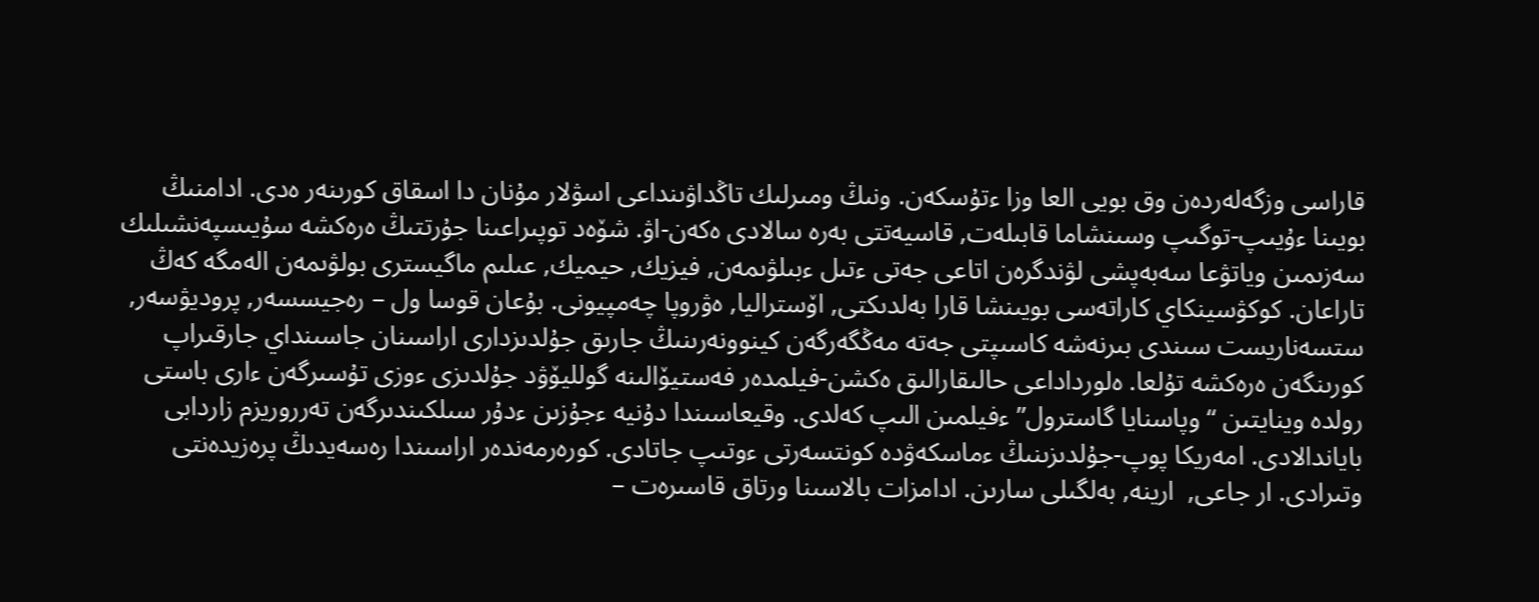قاراسى وزگەلەردەن وق بويى العا وزا ءتۇسكەن. ونىڭ ومىرلىك تاڭداۋىنداعى اسۋلار مۇنان دا اسقاق كورىنەر ەدى. ادامنىڭ بويىنا ءۇيىپ-توگىپ وسىنشاما قابىلەت, قاسيەتتى بەرە سالادى ەكەن-اۋ. شۆەد توپىراعىنا جۇرتتىڭ ەرەكشە سۇيىسپەنشىلىك سەزىمىن وياتۋعا سەبەپشى لۋندگرەن اتاعى جەتى ءتىل ءبىلۋىمەن, فيزيك, حيميك, عىلىم ماگيسترى بولۋىمەن الەمگە كەڭ تاراعان. كوكۋسينكاي كاراتەسى بويىنشا قارا بەلدىكتى, اۆستراليا, ەۋروپا چەمپيونى. بۇعان قوسا ول – رەجيسسەر, پروديۋسەر, ستسەناريست سىندى بىرنەشە كاسىپتى جەتە مەڭگەرگەن كينوونەرىنىڭ جارىق جۇلدىزدارى اراسىنان جاسىنداي جارقىراپ كورىنگەن ەرەكشە تۇلعا. ەلورداداعى حالىقارالىق ەكشن-فيلمدەر فەستيۆالىنە گولليۆۋد جۇلدىزى ءوزى تۇسىرگەن ءارى باستى رولدە وينايتىن “وپاسنايا گاسترول” ءفيلمىن الىپ كەلدى. وقيعاسىندا دۇنيە ءجۇزىن ءدۇر سىلكىندىرگەن تەرروريزم زاردابى باياندالادى. امەريكا پوپ-جۇلدىزىنىڭ ءماسكەۋدە كونتسەرتى ءوتىپ جاتادى. كورەرمەندەر اراسىندا رەسەيدىڭ پرەزيدەنتى وتىرادى. ار جاعى,  ارينە, بەلگىلى سارىن. ادامزات بالاسىنا ورتاق قاسىرەت –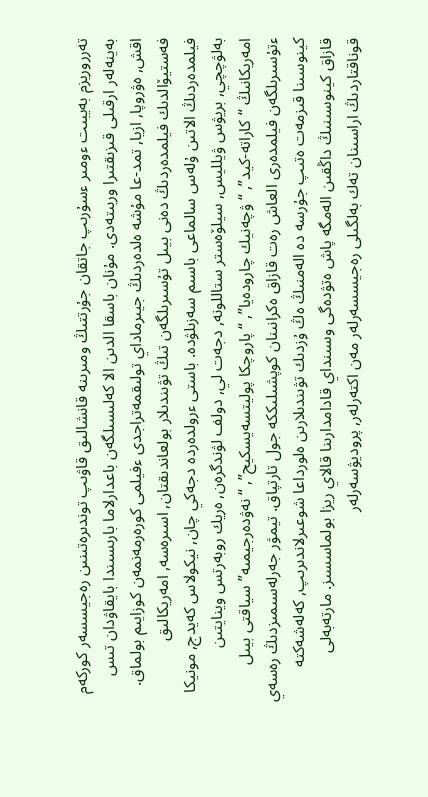تەرروريزم بەيبىت ءومىر ءسۇرىپ جاتقان جۇرتتىڭ ومىرىنە قانشالىق قاۋىپ توندىرەتىنىن رەجيسسەر كوركەم بەينەلەر ارقىلى قىزىقتىرا وربىتەدى. مۇنان باسقا الدىن الا كەلىسىلگەن باعدارلاما بارىسىندا بايقاۋدان تىس اقش, ەۋروپا, ازيا, تمد-عا مۇشە ەلدەردىڭ جيىرماداي تولىقمەتراجدى ءفيلمى كورەرمەنمەن كوزايىم بولماق. فەستيۆالدىك فيلمدەردىڭ دەنى بيىل تۇسىرىلگەن تىڭ تۋىندىلار بولعاندىقتان, اسىرەسە, امەريكالىق فيلمدەردىڭ الاتىن ۇلەس سالماعى باسىم سەزىلۋدە. باستى ءرولدەردە دجەكي چان, نيكولاس كەيدج, مونيكا بەلۋچچي, بريۋس ۋيلليس, سيلۆەستر ستاللونە, دجەت لي, دولف لۋندگرەن, ەريك روبەرتس وينايتىن امەريكانىڭ “كاراتە-كيد”, “ۋچەنيك چارودەيا”, “پاروچكا پوليتسەيسكيح”, “نەۋدەرجيمىە” سياقتى بيىل ءتۇسىرىلگەن فيلمدەرى العاش رەت قازاق ەكرانىنان كوپشىلىككە جول تارتپاق. تيمۋر جەرلەسىمىزدىڭ رەسەي كينوسىنا قىزمەت ەتىپ جۇرسە دە الەمنىڭ ەڭ ۇزدىك تۋىندىلارىن ەلورداعا شوعىرلاندىرىپ, كەلەشەكتە قازاق كينوسىنىڭ داڭقىن الەمگە پاش ەتۋدەگى وسىنداي قادامدارىنا قالاي ريزا بولماسسىز. مارتەبەلى قوناقتاردىڭ اراسىنان تەك بەلگىلى رەجيسسەرلەر مەن اكتەرلەر, پروديۋسەرلەر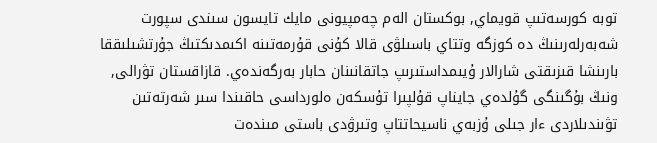توبە كورسەتىپ قويماي, بوكستان الەم چەمپيونى مايك تايسون سىندى سپورت شەبەرلەرىنىڭ دە كوزگە وتتاي باسىلۋى قالا كۇنى قۇرمەتىنە اكىمدىكتىڭ جۇرتشىلىققا بارىنشا قىزىقتى شارالار ۇيىمداستىرىپ جاتقانىنان حابار بەرگەندەي. قازاقستان تۋرالى, ونىڭ بۇگىنگى گۇلدەي جايناپ قۇلپىرا تۇسكەن ەلورداسى حاقىندا سىر شەرتەتىن تۋىندىلاردى ءار جىلى ۇزبەي ناسيحاتتاپ وتىرۋدى باستى مىندەت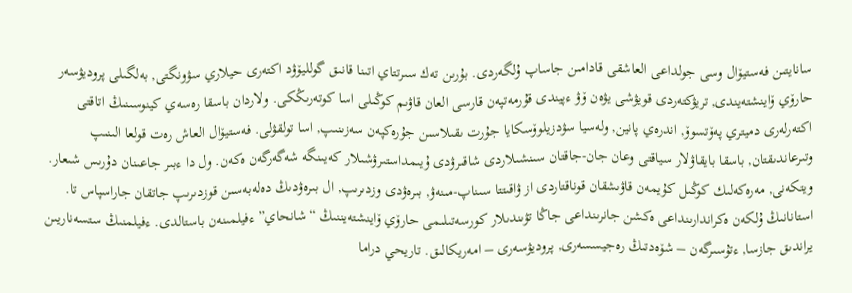سانايتىن فەستيۆال وسى جولداعى العاشقى قادامىن جاساپ ۇلگەردى. بۇرىن تەك سىرتتاي اتىنا قانىق گولليۆۋد اكتەرى حيلاري سۋونگتى, بەلگىلى پروديۋسەر حارۆي ۆاينشتەيندى, تريۋكتەردى قويۋشى يۋەن ۆۋ ءپيندى قۇرمەتپەن قارسى العان قاۋىم كوڭىلى اسا كوتەرىڭكى. ولاردان باسقا رەسەي كينوسىنىڭ اتاقتى اكتەرلەرى دميتري پەۆتسوۆ, اندرەي پانين, ولەسيا سۋدزيلوۆسكايا جۇرت ىقىلاسىن جۇرەكپەن سەزىنىپ, اسا تولقۋلى. فەستيۆال العاش رەت قولعا الىنىپ وتىرعاندىقتان, باسقا بايقاۋلار سياقتى وعان جان-جاقتان سىنشىلاردى شاقىرۋدى ۇيىمداستىرۋشىلار كەيىنگە شەگەرگەن ەكەن. ول دا ءبىر جاعىنان دۇرىس شىعار. ويتكەنى, مەرەكەلىك كوڭىل كۇيمەن قاۋىشقان قوناقتاردى از ۋاقىتتا سىناپ-مىنەۋ, بىرەۋدى وزدىرىپ, ال بىرەۋدىڭ دەلەبەسىن قوزدىرىپ جاتقان جاراسپاس تا. استانانىڭ ۇلكەن ەكراندارىنداعى ەكشن جانرىنداعى جاڭا تۋىندىلار كورسەتىلىمى حارۆي ۆاينشتەيننىڭ “شانحاي” ءفيلمىنەن باستالدى. ءفيلمنىڭ ستسەناريىن يراندىق جازسا, ءتۇسىرگەن – شۆەدتىڭ رەجيسسەرى, پروديۋسەرى – امەريكالىق. تاريحي دراما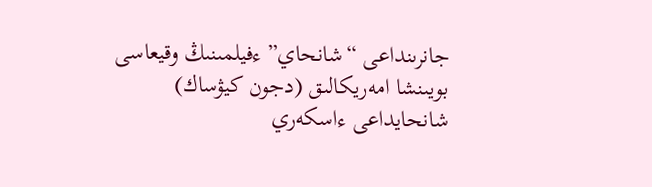جانرىنداعى “شانحاي” ءفيلمىنىڭ وقيعاسى بويىنشا امەريكالىق (دجون كيۋساك) شانحايداعى ءاسكەري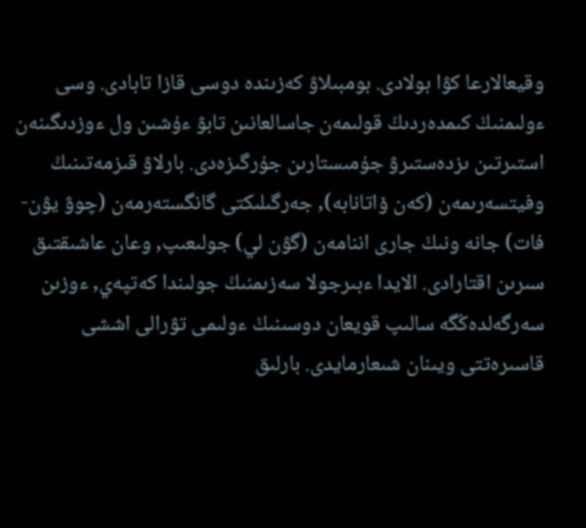وقيعالارعا كۋا بولادى. بومبىلاۋ كەزىندە دوسى قازا تابادى. وسى ءولىمنىڭ كىمدەردىڭ قولىمەن جاسالعانىن تابۋ ءۇشىن ول ءوزدىگىنەن استىرتىن ىزدەستىرۋ جۇمىستارىن جۇرگىزەدى. بارلاۋ قىزمەتىنىڭ وفيتسەرىمەن (كەن ۆاتانابە), جەرگىلىكتى گانگستەرمەن (چوۋ يۋن-فات) جانە ونىڭ جارى اننامەن (گۋن لي) جولىعىپ, وعان عاشىقتىق سىرىن اقتارادى. الايدا ءبىرجولا سەزىمنىڭ جولىندا كەتپەي, ءوزىن سەرگەلدەڭگە سالىپ قويعان دوسىنىڭ ءولىمى تۋرالى اششى قاسىرەتتى ويىنان شىعارمايدى. بارلىق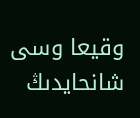وقيعا وسى شانحايدىڭ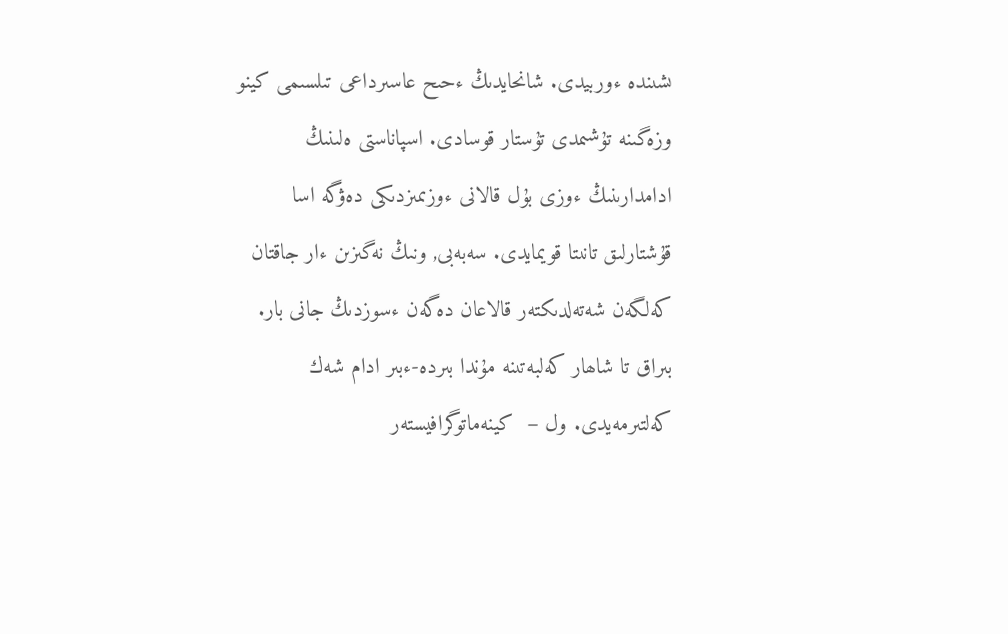ىشىندە ءوربيدى. شانحايدىڭ ءحىح عاسىرداعى تىلسىمى كينو وزەگىنە تۇشىمدى تۇستار قوسادى. اسپاناستى ەلىنىڭ ادامدارىنىڭ ءوزى بۇل قالانى ءوزىمىزدىكى دەۋگە اسا قۇشتارلىق تانىتا قويمايدى. سەبەبى, ونىڭ نەگىزىن ءار جاقتان كەلگەن شەتەلدىكتەر قالاعان دەگەن ءسوزدىڭ جانى بار. بىراق تا شاھار كەلبەتىنە مۇندا بىردە-ءبىر ادام شەك كەلتىرمەيدى. ول –  كينەماتوگرافيستەر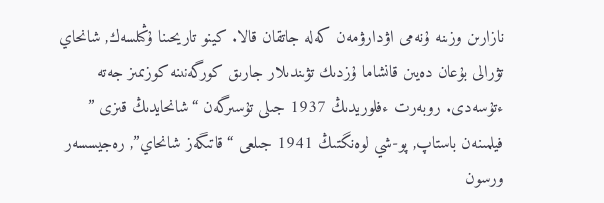نازارىن وزىنە ۇنەمى اۋدارۋمەن كەلە جاتقان قالا. كينو تاريحىنا ۇڭىلسەك, شانحاي تۋرالى بۇعان دەيىن قانشاما ۇزدىك تۋىندىلار جارىق كورگەنىنە كوزىمىز جەتە ءتۇسەدى. روبەرت ءفلوريدىڭ 1937 جىلى تۇسىرگەن “شانحايدىڭ قىزى ” فيلمىنەن باستاپ, پو-شي لوەنگتىڭ 1941 جىلعى “قاتىگەز شانحاي”, رەجيسسەر ورسون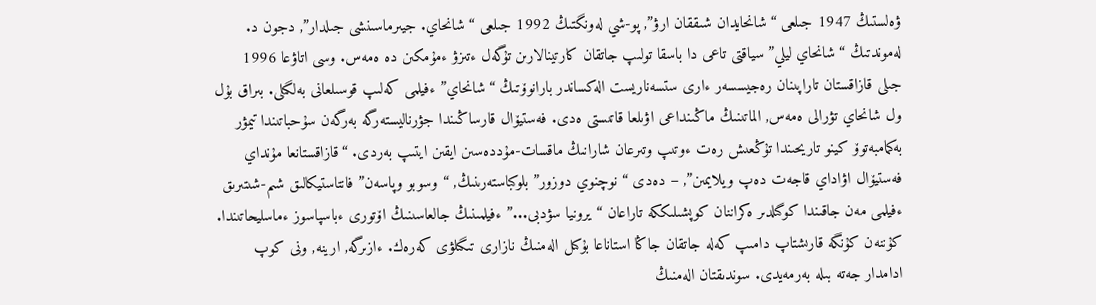ۋەلستىڭ 1947 جىلعى “شانحايدان شىققان ارۋ”, پو-شي لەونگتىڭ 1992 جىلعى “شانحاي. جيىرماسىنشى جىلدار”, دجون د. لەموندتىڭ “شانحاي ليلي” سياقتى تاعى دا باسقا تولىپ جاتقان كارتينالارىن تۇگەل ءتىزۋ ءمۇمكىن دە ەمەس. وسى اتاۋعا 1996 جىلى قازاقستان تاراپىنان رەجيسسەر ءارى ستسەناريست الەكساندر بارانوۆتىڭ “شانحاي” ءفيلمى كەلىپ قوسىلعانى بەلگىلى. بىراق بۇل ول شانحاي تۋرالى ەمەس, الماتىنىڭ ماڭىنداعى اۋىلعا قاتىستى ەدى. فەستيۆال قارساڭىندا جۋرناليستەرگە بەرگەن سۇحباتىندا تيمۋر بەكمامبەتوۆ كينو تاريحىندا تۇڭعىش رەت ءوتىپ وتىرعان شارانىڭ ماقسات-مۇددەسىن ايقىن ايتىپ بەردى. “قازاقستانعا مۇنداي فەستيۆال اۋاداي قاجەت دەپ ويلايمىن”, – دەدى “نوچنوي دوزور” بلوكباستەرىنىڭ, “وسوبو وپاسەن” فانتاستيكالىق شىم-شىتىرىق ءفيلمى مەن جاقىندا كوگىلدىر ەكراننان كوپشىلىككە تاراعان “يرونيا سۋدبى...” ءفيلمىنىڭ جالعاسىنىڭ اۆتورى ءباسپاسوز ءماسليحاتىندا.  كۇننەن كۇنگە قارىشتاپ دامىپ كەلە جاتقان جاڭا استاناعا بۇكىل الەمنىڭ نازارى تىگىلۋى كەرەك. ءازىرگە, ارينە, ونى كوپ ادامدار جەتە بىلە بەرمەيدى. سوندىقتان الەمنىڭ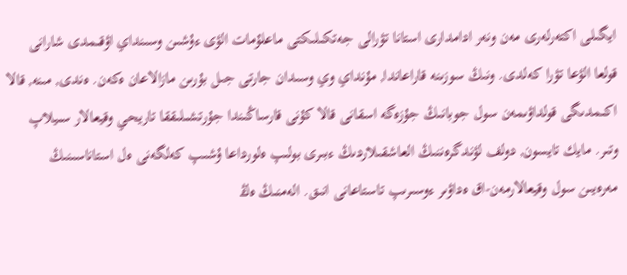ايگىلى اكتەرلەرى مەن ونەر ادامدارى استانا تۋرالى جەتكىلىكتى ماعلۇمات الۋى ءۇشىن وسىنداي اۋقىمدى شارانى قولعا الۋعا تۋرا كەلدى. ونىڭ سوزىنە قاراعاندا, مۇنداي وي وسىدان جارتى جىل بۇرىن مازالاعان ەكەن. ەندى, مىنە, قالا اكىمدىگى قولداۋىمەن سول جوبانىڭ جۇزەگە اسقانى قالا كۇنى قارساڭىندا جۇرتشىلىققا تاريحي وقيعالار سىيلاپ وتىر. مايك تايسون, دولف لۋندگرەننىڭ العاشقىلاردىڭ ءبىرى بولىپ ەلورداعا ۇشىپ كەلگەنى ەل استاناسىنىڭ مەرەيىن سول وقيعالارمەن-اق ەداۋىر ءوسىرىپ تاستاعانى انىق. الەمنىڭ ەڭ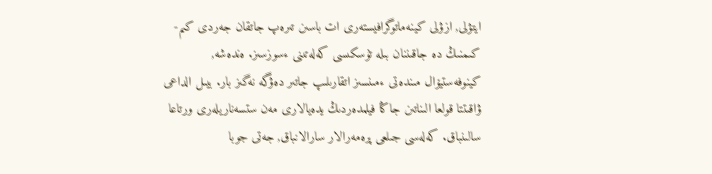ايتۋلى, ازۋلى كينەماتوگرافيستەرى ات باسىن تىرەپ جاتقان جەردى كىم-كىمنىڭ دە جاقىننان بىلە تۇسكىسى كەلەتىنى ءسوزسىز. ەندەشە, كينوفەستيۆال مىندەتى ءمىنسىز اتقارىلىپ جاتىر دەۋگە نەگىز بار. بيىل الداعى ۋاقىتتا قولعا الىناتىن جاڭا فيلمدەردىڭ يدەيالارى مەن ستسەناريلەرى ورتاعا سالىنباق. كەلەسى جىلعى پرەمەرالار سارالانباق, جەتى جوبا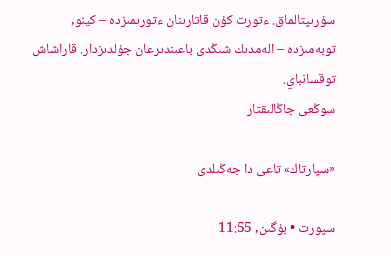سۇرىپتالماق. ءتورت كۇن قاتارىنان ءتورىمىزدە – كينو, توبەمىزدە – الەمدىك شىڭدى باعىندىرعان جۇلدىزدار. قاراشاش توقسانباي.
سوڭعى جاڭالىقتار

«سپارتاك» تاعى دا جەڭىلدى

سپورت • بۇگىن, 11:55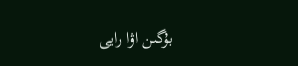بۇگىن اۋا رايى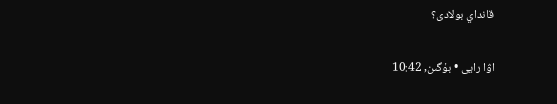قانداي بولادى؟

اۋا رايى • بۇگىن, 10:42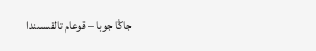جاڭا جوبا – قوعام تالقىسىندا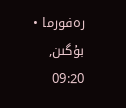رەفورما • بۇگىن, 09:20